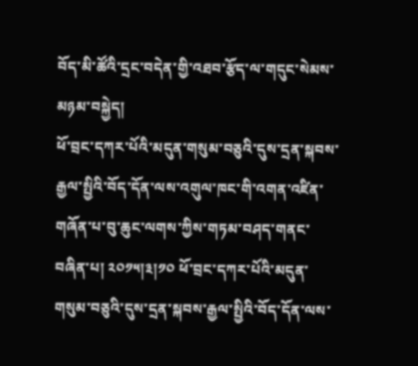བོད་མི་ཚོའི་དྲང་བདེན་གྱི་འཐབ་རྩོད་ལ་གདུང་སེམས་མཉམ་བསྐྱེད།
ཕོ་བྲང་དཀར་པོའི་མདུན་གསུམ་བཅུའི་དུས་དྲན་སྐབས་རྒྱལ་སྤྱིའི་བོད་དོན་ལས་འགུལ་ཁང་གི་འགན་འཛིན་གཞོན་པ་བུ་ཆུང་ལགས་ཀྱིས་གཏམ་བཤད་གནང་བཞིན་པ། ༢༠༡༥།༣།༡༠ ཕོ་བྲང་དཀར་པོའི་མདུན་གསུམ་བཅུའི་དུས་དྲན་སྐབས་རྒྱལ་སྤྱིའི་བོད་དོན་ལས་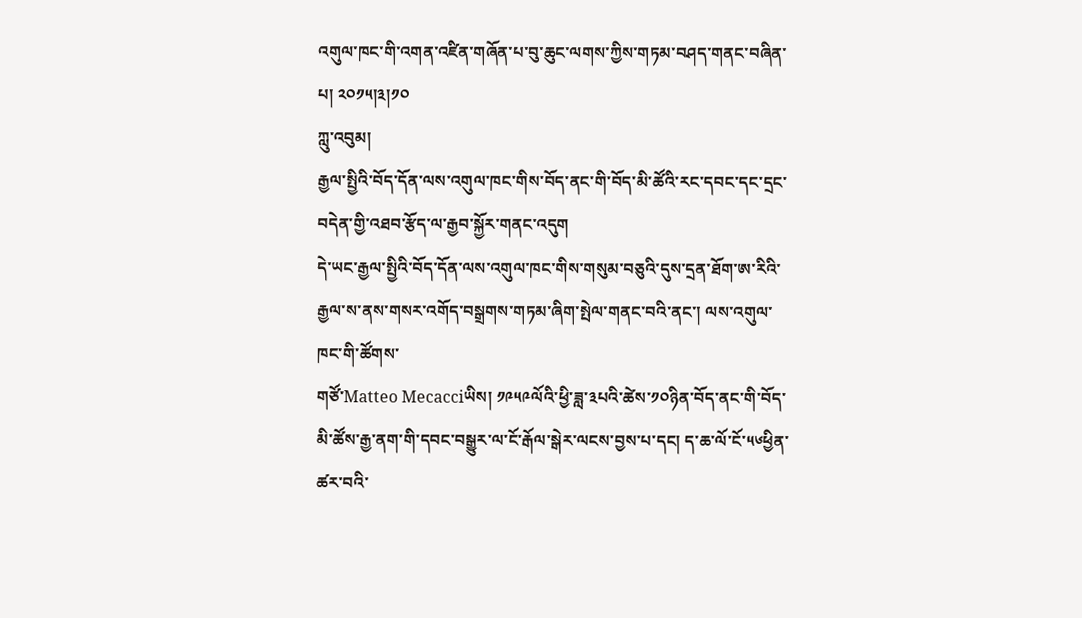འགུལ་ཁང་གི་འགན་འཛིན་གཞོན་པ་བུ་ཆུང་ལགས་ཀྱིས་གཏམ་བཤད་གནང་བཞིན་པ། ༢༠༡༥།༣།༡༠
ཀླུ་འབུམ།
རྒྱལ་སྤྱིའི་བོད་དོན་ལས་འགུལ་ཁང་གིས་བོད་ནང་གི་བོད་མི་ཚོའི་རང་དབང་དང་དྲང་བདེན་གྱི་འཐབ་རྩོད་ལ་རྒྱབ་སྐྱོར་གནང་འདུག
དེ་ཡང་རྒྱལ་སྤྱིའི་བོད་དོན་ལས་འགུལ་ཁང་གིས་གསུམ་བཅུའི་དུས་དྲན་ཐོག་ཨ་རིའི་རྒྱལ་ས་ནས་གསར་འགོད་བསྒྲགས་གཏམ་ཞིག་སྤེལ་གནང་བའི་ནང་། ལས་འགུལ་ཁང་གི་ཚོགས་
གཙོ་Matteo Mecacciཡིས། ༡༩༥༩ལོའི་ཕྱི་ཟླ་༣པའི་ཚེས་༡༠ཉིན་བོད་ནང་གི་བོད་མི་ཚོས་རྒྱ་ནག་གི་དབང་བསྒྱུར་ལ་ངོ་རྒོལ་སྒེར་ལངས་བྱས་པ་དང། ད་ཆ་ལོ་ངོ་༥༦ཕྱིན་ཚར་བའི་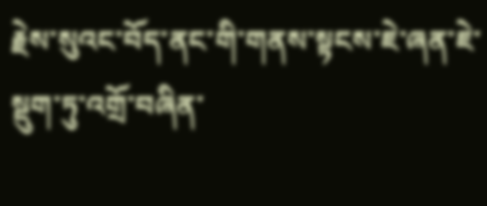རྗེས་སུའང་བོད་ནང་གི་གནས་སྟངས་ཇེ་ཞན་ཇེ་སྡུག་ཏུ་འགྲོ་བཞིན་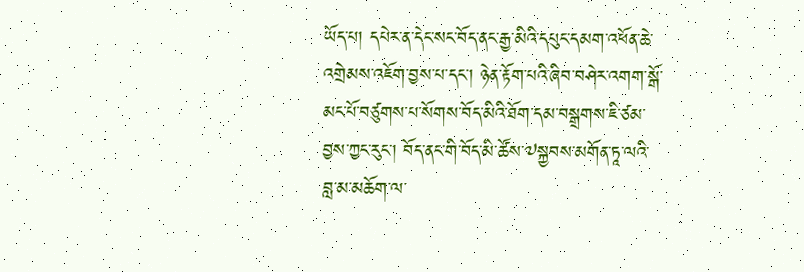ཡོད་པ། དཔེར་ན་དེང་སང་བོད་ནང་རྒྱ་མིའི་དཔུང་དམག་འཕོན་ཆེ་འགྲེམས་འཇོག་བྱས་པ་དང་། ཉེན་རྟོག་པའི་ཞིབ་བཤེར་འགག་སྒོ་མང་པོ་བཙུགས་པ་སོགས་བོད་མིའི་ཐོག་དམ་བསྒྲགས་ཇི་ཙམ་བྱས་ཀྱང་རུང་། བོད་ནང་གི་བོད་མི་ཚོས་༧སྐྱབས་མགོན་ཏཱ་ལའི་བླ་མ་མཆོག་ལ་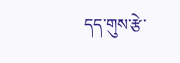དད་གུས་རྩེ་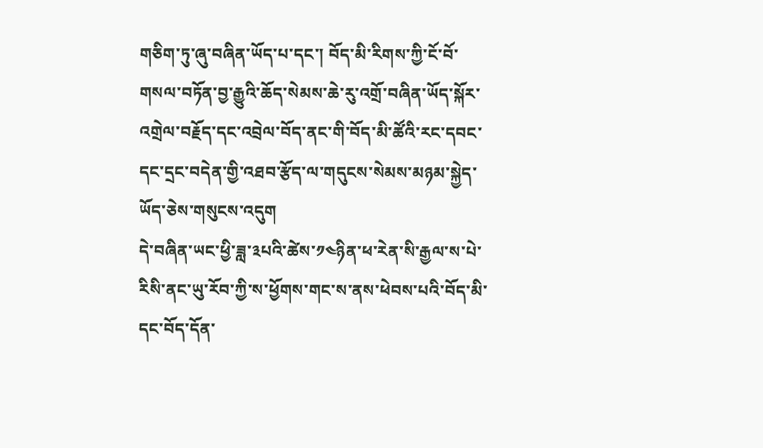གཅིག་ཏུ་ཞུ་བཞིན་ཡོད་པ་དང་། བོད་མི་རིགས་ཀྱི་ངོ་བོ་གསལ་བཏོན་བྱ་རྒྱུའི་ཆོད་སེམས་ཆེ་རུ་འགྲོ་བཞིན་ཡོད་སྐོར་འགྲེལ་བརྗོད་དང་འབྲེལ་བོད་ནང་གི་བོད་མི་ཚོའི་རང་དབང་དང་དྲང་བདེན་གྱི་འཐབ་རྩོད་ལ་གདུངས་སེམས་མཉམ་སྐྱེད་ཡོད་ཅེས་གསུངས་འདུག
དེ་བཞིན་ཡང་ཕྱི་ཟླ་༣པའི་ཚེས་༡༤ཉིན་ཕ་རེན་སི་རྒྱལ་ས་པེ་རིསི་ནང་ཡུ་རོབ་ཀྱི་ས་ཕྱོགས་གང་ས་ནས་ཕེབས་པའི་བོད་མི་དང་བོད་དོན་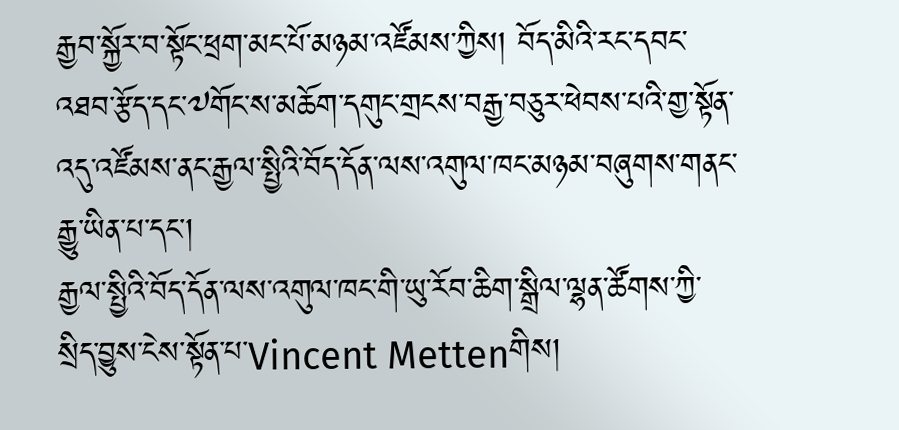རྒྱབ་སྐྱོར་བ་སྟོང་ཕྲག་མང་པོ་མཉམ་འཛོམས་ཀྱིས། བོད་མིའི་རང་དབང་འཐབ་རྩོད་དང་༧གོང་ས་མཆོག་དགུང་གྲངས་བརྒྱ་བཅུར་ཕེབས་པའི་གྱ་སྟོན་འདུ་འཛོམས་ནང་རྒྱལ་སྤྱིའི་བོད་དོན་ལས་འགུལ་ཁང་མཉམ་བཞུགས་གནང་རྒྱུ་ཡིན་པ་དང་།
རྒྱལ་སྤྱིའི་བོད་དོན་ལས་འགུལ་ཁང་གི་ཡུ་རོབ་ཆིག་སྒྲིལ་ལྷན་ཚོགས་ཀྱི་སྲིད་བྱུས་ངེས་སྟོན་པ་Vincent Mettenགིས།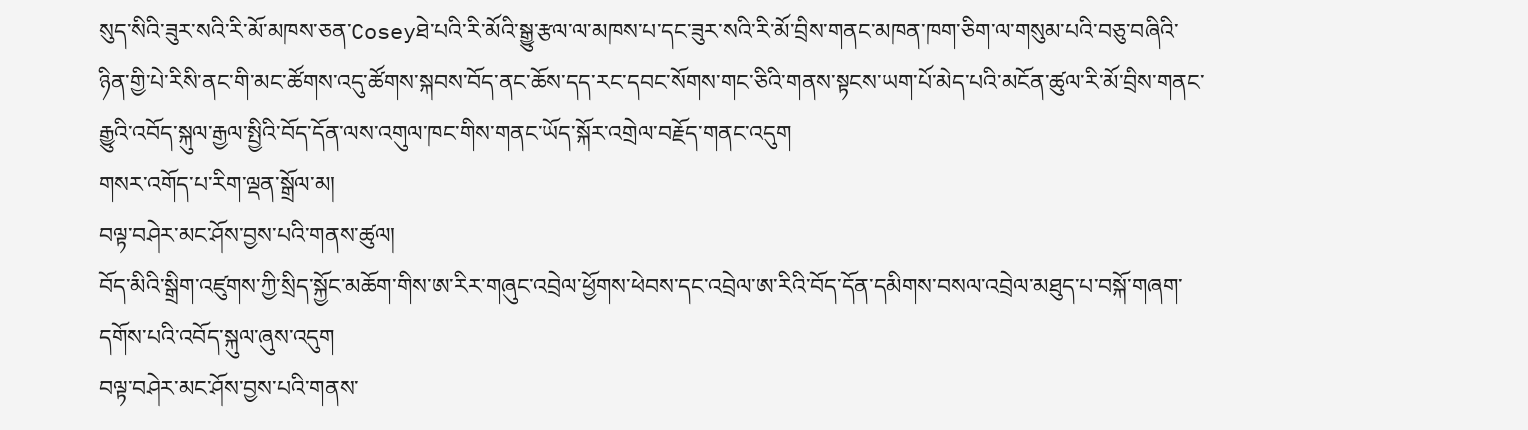སུད་སིའི་ཟུར་སའི་རི་མོ་མཁས་ཅན་Coseyཐེ་པའི་རི་མོའི་སྒྱུ་རྩལ་ལ་མཁས་པ་དང་ཟུར་སའི་རི་མོ་བྲིས་གནང་མཁན་ཁག་ཅིག་ལ་གསུམ་པའི་བཅུ་བཞིའི་ཉིན་གྱི་པེ་རིསི་ནང་གི་མང་ཚོགས་འདུ་ཚོགས་སྐབས་བོད་ནང་ཆོས་དད་རང་དབང་སོགས་གང་ཅིའི་གནས་སྟངས་ཡག་པོ་མེད་པའི་མངོན་ཚུལ་རི་མོ་བྲིས་གནང་རྒྱུའི་འབོད་སྐུལ་རྒྱལ་སྤྱིའི་བོད་དོན་ལས་འགུལ་ཁང་གིས་གནང་ཡོད་སྐོར་འགྲེལ་བརྗོད་གནང་འདུག
གསར་འགོད་པ་རིག་ལྡན་སྒྲོལ་མ།
བལྟ་བཤེར་མང་ཤོས་བྱས་པའི་གནས་ཚུལ།
བོད་མིའི་སྒྲིག་འཛུགས་ཀྱི་སྲིད་སྐྱོང་མཆོག་གིས་ཨ་རིར་གཞུང་འབྲེལ་ཕྱོགས་ཕེབས་དང་འབྲེལ་ཨ་རིའི་བོད་དོན་དམིགས་བསལ་འབྲེལ་མཐུད་པ་བསྐོ་གཞག་དགོས་པའི་འབོད་སྐུལ་ཞུས་འདུག
བལྟ་བཤེར་མང་ཤོས་བྱས་པའི་གནས་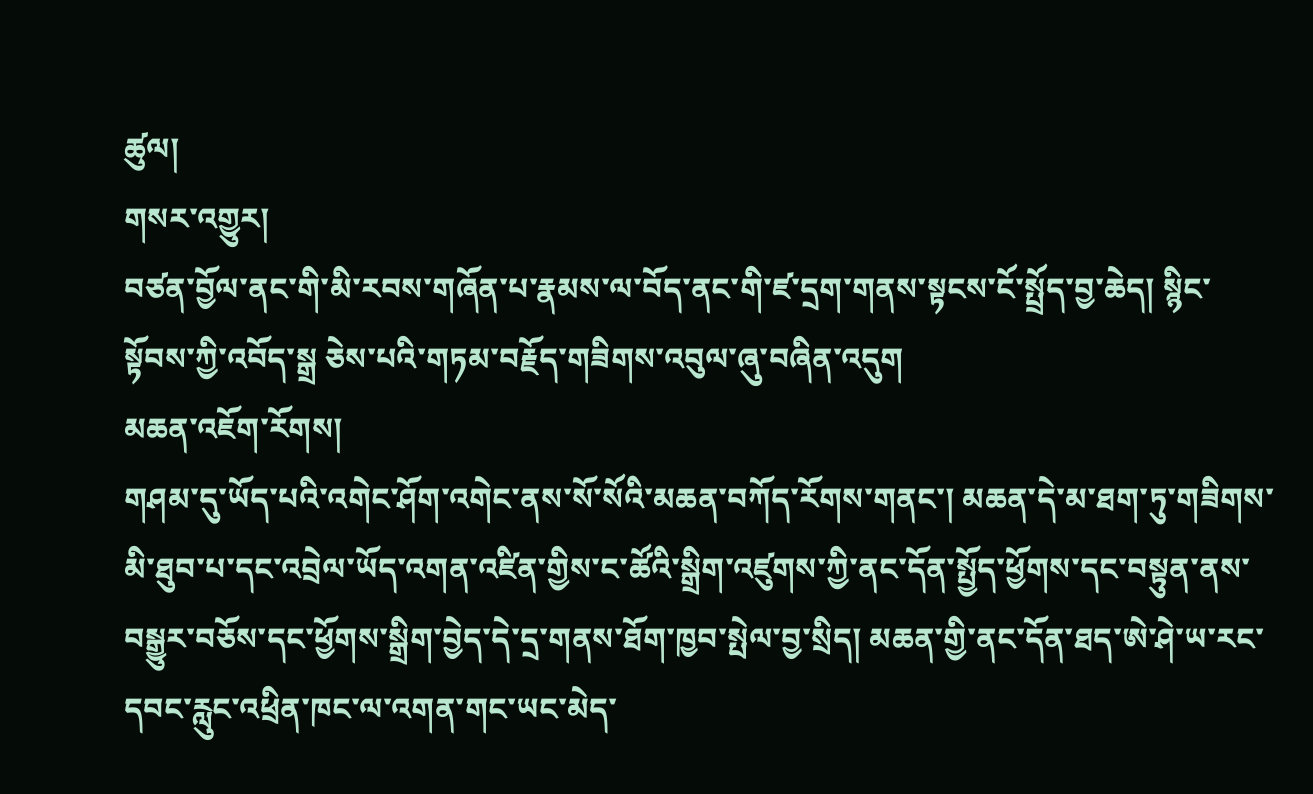ཚུལ།
གསར་འགྱུར།
བཙན་བྱོལ་ནང་གི་མི་རབས་གཞོན་པ་རྣམས་ལ་བོད་ནང་གི་ཛ་དྲག་གནས་སྟངས་ངོ་སྤྲོད་བྱ་ཆེད། སྙིང་སྟོབས་ཀྱི་འབོད་སྒྲ ཅེས་པའི་གཏམ་བརྗོད་གཟིགས་འབུལ་ཞུ་བཞིན་འདུག
མཆན་འཇོག་རོགས།
གཤམ་དུ་ཡོད་པའི་འགེང་ཤོག་འགེང་ནས་སོ་སོའི་མཆན་བཀོད་རོགས་གནང་། མཆན་དེ་མ་ཐག་ཏུ་གཟིགས་མི་ཐུབ་པ་དང་འབྲེལ་ཡོད་འགན་འཛིན་གྱིས་ང་ཚོའི་སྒྲིག་འཛུགས་ཀྱི་ནང་དོན་སྤྱོད་ཕྱོགས་དང་བསྟུན་ནས་བསྒྱུར་བཅོས་དང་ཕྱོགས་སྒྲིག་བྱེད་དེ་དྲ་གནས་ཐོག་ཁྱབ་སྤེལ་བྱ་སྲིད། མཆན་གྱི་ནང་དོན་ཐད་ཨེ་ཤེ་ཡ་རང་དབང་རླུང་འཕྲིན་ཁང་ལ་འགན་གང་ཡང་མེད་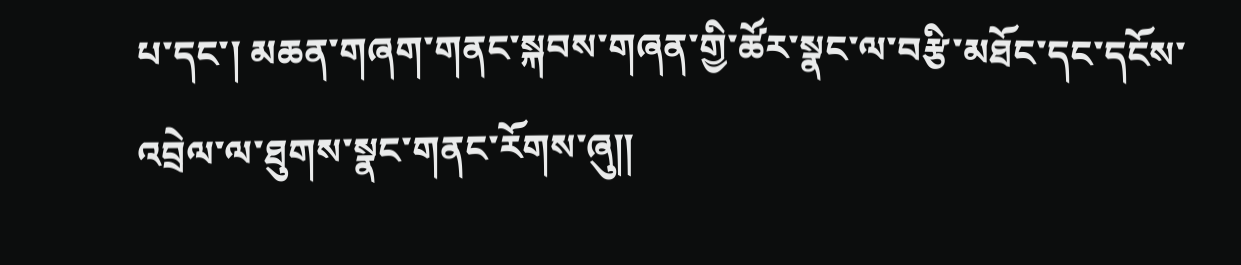པ་དང་། མཆན་གཞག་གནང་སྐབས་གཞན་གྱི་ཚོར་སྣང་ལ་བརྩི་མཐོང་དང་དངོས་འབྲེལ་ལ་ཐུགས་སྣང་གནང་རོགས་ཞུ༎